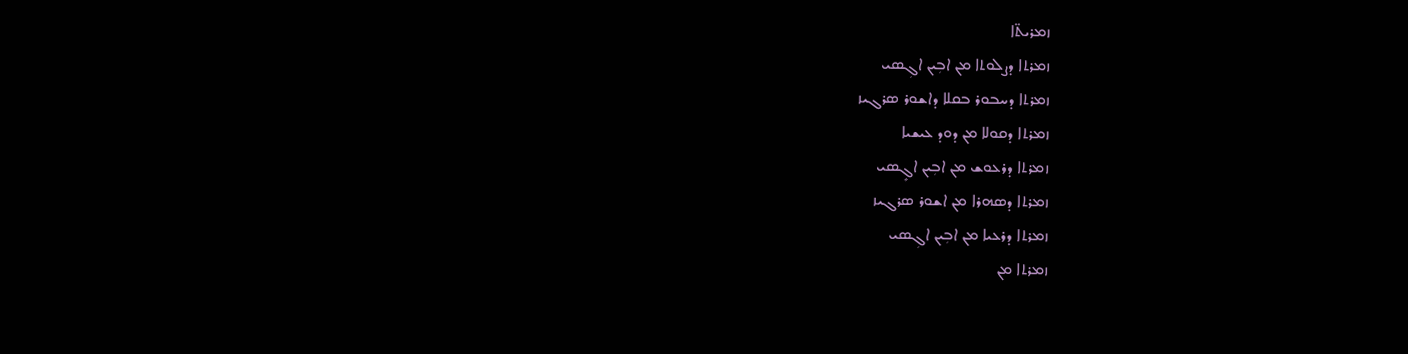ܙܡܪܝܬ̈ܐ
ܙܡܪܬܐ ܕܨܠܘܬܐ ܡܢ ܐܒܼܝܢ ܐܓܼܣܝ
ܙܡܪܬܐ ܕܚܒܘܪ ܒܩܠܐ ܕܐܫܘܪ ܣܪܓܝܙ
ܙܡܪܬܐ ܕܩܘܠܐ ܡܢ ܕܘܕ ܥܝܫܝܐ
ܙܡܪܬܐ ܕܪܥܘܫ ܡܢ ܐܒܼܝܢ ܐܓܻܣܝ
ܙܡܪܬܐ ܕܣܗܪܐ ܡܢ ܐܫܘܪ ܣܪܓܝܙ
ܙܡܪܬܐ ܕܪܥܝܐ ܡܢ ܐܒܼܝܢ ܐܓܼܣܝ
ܙܡܪܬܐ ܡܢ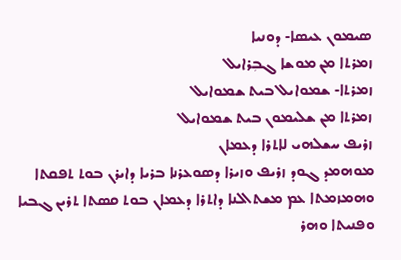ܣܝܡܘܢ ܥܝܣܐ- ܕܘܢܝܐ
ܙܡܪܬܐ ܡܢ ܡܘܫܐ ܓܒܼܪܐܝܠ
ܙܡܪܬܐ- ܫܡܘܐܝܠ ܒܝܬ ܫܡܘܐܝܠ
ܙܡܪܬܐ ܡܢ ܫܠܝܡܘܢ ܒܝܬ ܫܡܘܐܝܠ
ܙܪܝܦ ܚܫܠܗܝ ܠܐܬܪܐ ܕܥܡܐܢ
ܡܘܗܡܕ ܓܘܕ ܙܪܝܦ ܘܙܝܪܐ ܕܣܘܥܪܢܐ ܒܪܝܐ ܕܐܝܪܢ ܒܘܬ ܬܦܩܬܐ ܘܗܡܙܡܬܐ ܥܡ ܡܫܬܐܠܢܐ ܕܐܬܪܐ ܕܥܡܐܢ ܒܘܬ ܩܣܬܐ ܬܪܝܢ ܓܒܝܐ ܘܦܢܝܬܐ ܘܗܪ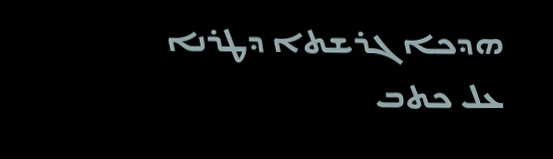ܗܕܟܐ ܓܪܫܬܐ ܕܛܪܢܐ ܥܠ ܟܬܒ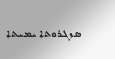ܣܙܓܪܘܬܐ ܝܡܝܬܐ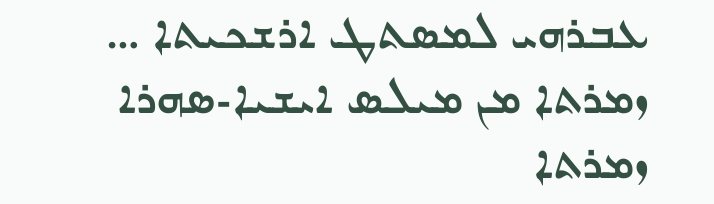ܥܒܪܗܝ ܠܡܣܬܛ ܐܪܫܟܝܬܐ …
ܙܡܪܬܐ ܡܢ ܡܝܠܣ ܐܝܫܝܐ-ܣܗܪܐ
ܙܡܪܬܐ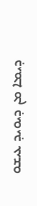ܕܝܡܐ ܡܢ ܕܝܘܝܕ ܥܝܫܘ